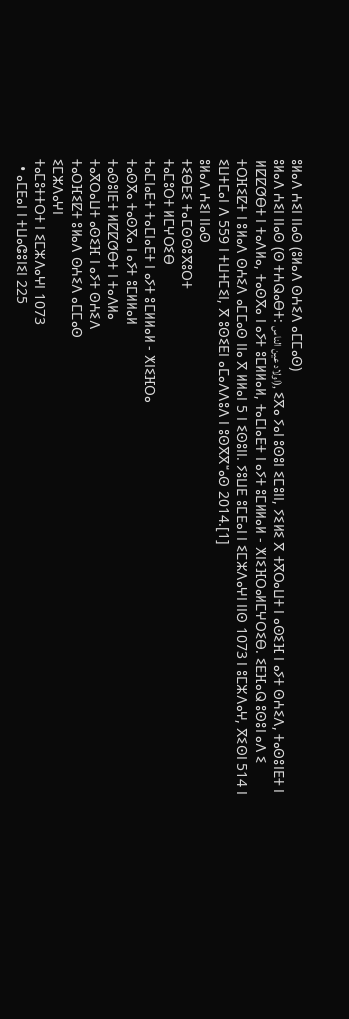ⵓⵍⴰⴷ ⵄⵉⵏ ⵏⵏⴰⵙ (ⵓⵍⴰⴷ ⵙⵄⵉⴷ ⴰⵎⵎⴰⵙ)
ⵓⵍⴰⴷ ⵄⵉⵏ ⵏⵏⴰⵙ (ⵙ ⵜⵄⵕⴰⴱⵜ: اولاد عين الناس), ⵉⴳⴰ ⵢⴰⵏ ⵓⵙⵓⵏ ⵉⵎⵓⵏⵏ, ⵢⵉⵍⵉ ⴳ ⵜⴳⵔⴰⵡⵜ ⵏ ⴰⵙⵉⴼ ⵏ ⴰⵢⵜ ⵙⵄⵉⴷ, ⵜⴰⵙⵓⵏⴹⵜ ⵏ ⵍⵇⵇⵚⴱⵜ ⵏ ⵜⴰⴷⵍⴰ, ⵜⴰⵙⴳⴰ ⵏ ⴰⵢⵜ ⵓⵎⵍⵍⴰⵍ, ⵜⴰⵎⵏⴰⴹⵜ ⵏ ⴰⵢⵜ ⵓⵎⵍⵍⴰⵍ - ⵅⵏⵉⴼⵔⴰⵍⵎⵖⵔⵉⴱ. ⵉⴹⴼⴰⵕ ⵓⵙⵓⵏ ⴰⴷ ⵉ ⵜⵔⴼⵉⵇⵜ ⵏ ⵓⵍⴰⴷ ⵙⵄⵉⴷ ⴰⵎⵎⴰⵙ ⵏⵏⴰ ⴳ ⵍⵍⴰⵏ 5 ⵏ ⵉⵙⵓⵏⵏ. ⵢⵓⵡⴹ ⵓⵎⴹⴰⵏ ⵏ ⵉⵎⵣⴷⴰⵖⵏ ⵏⵏⵙ 1073 ⵏ ⵓⵎⵣⴷⴰⵖ, ⴳⵉⵙⵏ 514 ⵏ ⵉⵡⵜⵎⴰⵏ ⴷ 559 ⵏ ⵜⵡⵜⵎⵉⵏ, ⴳ ⵓⵙⵉⴹⵏ ⴰⵎⴰⴷⴷⵓⴷ ⵏ ⵓⵙⴳⴳⵯⴰⵙ 2014.[1]
ⵓⵍⴰⴷ ⵄⵉⵏ ⵏⵏⴰⵙ
ⵜⵉⴱⴹⵉ ⵜⴰⵎⵙⵙⵓⴳⵓⵔⵜ
ⵜⴰⵎⵓⵔⵜ ⵍⵎⵖⵔⵉⴱ
ⵜⴰⵎⵏⴰⴹⵜ ⵜⴰⵎⵏⴰⴹⵜ ⵏ ⴰⵢⵜ ⵓⵎⵍⵍⴰⵍ - ⵅⵏⵉⴼⵔⴰ
ⵜⴰⵙⴳⴰ ⵜⴰⵙⴳⴰ ⵏ ⴰⵢⵜ ⵓⵎⵍⵍⴰⵍ
ⵜⴰⵙⵓⵏⴹⵜ ⵍⵇⵇⵚⴱⵜ ⵏ ⵜⴰⴷⵍⴰ
ⵜⴰⴳⵔⴰⵡⵜ ⴰⵙⵉⴼ ⵏ ⴰⵢⵜ ⵙⵄⵉⴷ
ⵜⴰⵔⴼⵉⵇⵜ ⵓⵍⴰⴷ ⵙⵄⵉⴷ ⴰⵎⵎⴰⵙ
ⵉⵎⵣⴷⴰⵖⵏ
ⵜⴰⵎⵓⵜⵜⵔⵜ ⵏ ⵉⵎⵣⴷⴰⵖⵏ 1073
  • ⴰⵎⴹⴰⵏ ⵏ ⵜⵡⴰⵛⵓⵏⵉⵏ 225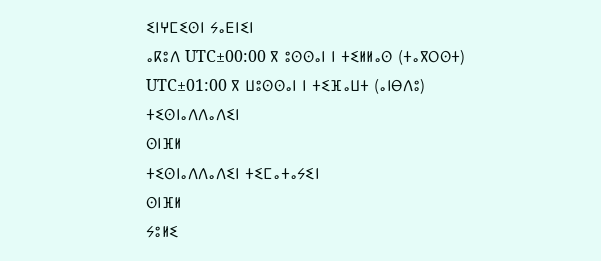ⵉⵏⵖⵎⵉⵙⵏ ⵢⴰⴹⵏⵉⵏ
ⴰⴽⵓⴷ UTC±00:00 ⴳ ⵓⵙⵙⴰⵏ ⵏ ⵜⵉⵍⵍⴰⵙ (ⵜⴰⴳⵔⵙⵜ)
UTC±01:00 ⴳ ⵡⵓⵙⵙⴰⵏ ⵏ ⵜⵉⴼⴰⵡⵜ (ⴰⵏⴱⴷⵓ)
ⵜⵉⵙⵏⴰⴷⴷⴰⴷⵉⵏ
ⵙⵏⴼⵍ
ⵜⵉⵙⵏⴰⴷⴷⴰⴷⵉⵏ ⵜⵉⵎⴰⵜⴰⵢⵉⵏ
ⵙⵏⴼⵍ
ⵢⵓⵍⵉ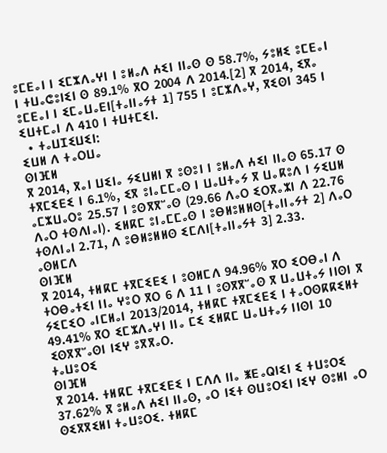ⵓⵎⴹⴰⵏ ⵏ ⵉⵎⵣⴷⴰⵖⵏ ⵏ ⵓⵍⴰⴷ ⵄⵉⵏ ⵏⵏⴰⵙ ⵙ 58.7%, ⵢⵓⵍⵉ ⵓⵎⴹⴰⵏ ⵏ ⵜⵡⴰⵛⵓⵏⵉⵏ ⵙ 89.1% ⴳⵔ 2004 ⴷ 2014.[2] ⴳ 2014, ⵉⴳⴰ ⵓⵎⴹⴰⵏ ⵏ ⵉⵎⴰⵡⴰⴹⵏ[ⵜⴰⵏⵏⴰⵢⵜ 1] 755 ⵏ ⵓⵎⵣⴷⴰⵖ, ⴳⵉⵙⵏ 345 ⵏ ⵉⵡⵜⵎⴰⵏ ⴷ 410 ⵏ ⵜⵡⵜⵎⵉⵏ.
  • ⵜⴰⵡⵊⵉⵡⵉⵏ:
ⵉⵡⵍ ⴷ ⵜⴰⵔⵡⴰ
ⵙⵏⴼⵍ
ⴳ 2014, ⴳⴰⵏ ⵡⵉⵏⴰ ⵢⵉⵡⵍⵏ ⴳ ⵓⵙⵓⵏ ⵏ ⵓⵍⴰⴷ ⵄⵉⵏ ⵏⵏⴰⵙ 65.17 ⵙ ⵜⴳⵎⵉⴹⵉ ⵏ 6.1%, ⵉⴳ ⵓⵏⴰⵎⵎⴰⵙ ⵏ ⵡⴰⵡⵜⴰⵢ ⴳ ⵡⴰⴽⵓⴷ ⵏ ⵢⵉⵡⵍ ⴰⵎⵣⵡⴰⵔⵓ 25.57 ⵏ ⵓⵙⴳⴳⵯⴰⵙ (29.66 ⴷⴰⵔ ⵉⵔⴳⴰⵣⵏ ⴷ 22.76 ⴷⴰⵔ ⵜⵙⴷⵏⴰⵏ). ⵉⵍⴽⵎ ⵓⵏⴰⵎⵎⴰⵙ ⵏ ⵓⴱⵍⵓⵍⵍⵙ[ⵜⴰⵏⵏⴰⵢⵜ 2] ⴷⴰⵔ ⵜⵙⴷⵏⴰⵏ 2.71, ⴷ ⵓⴱⵍⵓⵍⵍⵙ ⵉⵎⴷⵏ[ⵜⴰⵏⵏⴰⵢⵜ 3] 2.33.
ⴰⵙⵍⵎⴷ
ⵙⵏⴼⵍ
ⴳ 2014, ⵜⵍⴽⵎ ⵜⴳⵎⵉⴹⵉ ⵏ ⵓⵙⵍⵎⴷ 94.96% ⴳⵔ ⵉⵔⴱⴰⵏ ⴷ ⵜⵔⴱⴰⵜⵉⵏ ⵏⵏⴰ ⵖⵓⵔ ⴳⵔ 6 ⴷ 11 ⵏ ⵓⵙⴳⴳⵯⴰⵙ ⴳ ⵡⴰⵡⵜⴰⵢ ⵏⵏⵙⵏ ⴳ ⵢⵉⵎⵉⵔ ⴰⵏⵎⵍⴰⵏ 2013/2014, ⵜⵍⴽⵎ ⵜⴳⵎⵉⴹⵉ ⵏ ⵜⴰⵔⵙⴽⴽⵉⵍⵜ 49.41% ⴳⵔ ⵉⵎⵣⴷⴰⵖⵏ ⵏⵏⴰ ⵎⵉ ⵉⵍⴽⵎ ⵡⴰⵡⵜⴰⵢ ⵏⵏⵙⵏ 10 ⵉⵙⴳⴳⵯⴰⵙⵏ ⵏⵉⵖ ⵓⴳⴳⴰⵔ.
ⵜⴰⵡⵓⵔⵉ
ⵙⵏⴼⵍ
ⴳ 2014. ⵜⵍⴽⵎ ⵜⴳⵎⵉⴹⵉ ⵏ ⵎⴷⴷ ⵏⵏⴰ ⵥⴹⴰⵕⵏⵉⵏ ⵉ ⵜⵡⵓⵔⵉ 37.62% ⴳ ⵓⵍⴰⴷ ⵄⵉⵏ ⵏⵏⴰⵙ, ⴰⵔ ⵏⵉⵜ ⵙⵡⵓⵔⵉⵏ ⵏⵉⵖ ⵙⵓⵍⵏ ⴰⵔ ⵙⵉⴳⴳⵉⵍⵏ ⵜⴰⵡⵓⵔⵉ. ⵜⵍⴽⵎ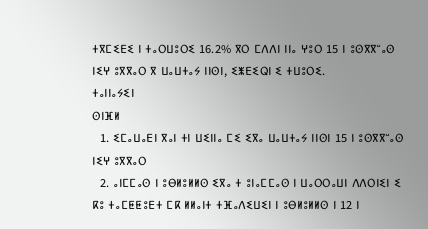ⵜⴳⵎⵉⴹⵉ ⵏ ⵜⴰⵔⵡⵓⵔⵉ 16.2% ⴳⵔ ⵎⴷⴷⵏ ⵏⵏⴰ ⵖⵓⵔ 15 ⵏ ⵓⵙⴳⴳⵯⴰⵙ ⵏⵉⵖ ⵓⴳⴳⴰⵔ ⴳ ⵡⴰⵡⵜⴰⵢ ⵏⵏⵙⵏ, ⵉⵥⴹⵉⵕⵏ ⵉ ⵜⵡⵓⵔⵉ.
ⵜⴰⵏⵏⴰⵢⵉⵏ
ⵙⵏⴼⵍ
  1. ⵉⵎⴰⵡⴰⴹⵏ ⴳⴰⵏ ⵜⵏ ⵡⵉⵏⵏⴰ ⵎⵉ ⵉⴳⴰ ⵡⴰⵡⵜⴰⵢ ⵏⵏⵙⵏ 15 ⵏ ⵓⵙⴳⴳⵯⴰⵙ ⵏⵉⵖ ⵓⴳⴳⴰⵔ
  2. ⴰⵏⵎⵎⴰⵙ ⵏ ⵓⴱⵍⵓⵍⵍⵙ ⵉⴳⴰ ⵜ ⵓⵏⴰⵎⵎⴰⵙ ⵏ ⵡⴰⵔⵔⴰⵡⵏ ⴷⴷⵔⵏⵉⵏ ⵉ ⴽⵓ ⵜⴰⵎⵟⵟⵓⴹⵜ ⵎⴽ ⵍⵍⴰⵏⵜ ⵜⴼⴰⴷⵉⵡⵉⵏ ⵏ ⵓⴱⵍⵓⵍⵍⵙ ⵏ 12 ⵏ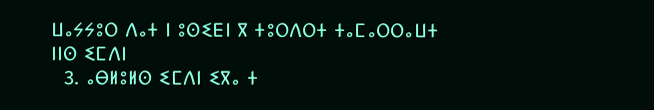ⵡⴰⵢⵢⵓⵔ ⴷⴰⵜ ⵏ ⵓⵙⵉⴹⵏ ⴳ ⵜⵓⵔⴷⵔⵜ ⵜⴰⵎⴰⵔⵔⴰⵡⵜ ⵏⵏⵙ ⵉⵎⴷⵏ
  3. ⴰⴱⵍⵓⵍⵙ ⵉⵎⴷⵏ ⵉⴳⴰ ⵜ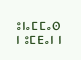ⵓⵏⴰⵎⵎⴰⵙ ⵏ ⵓⵎⴹⴰⵏ ⵏ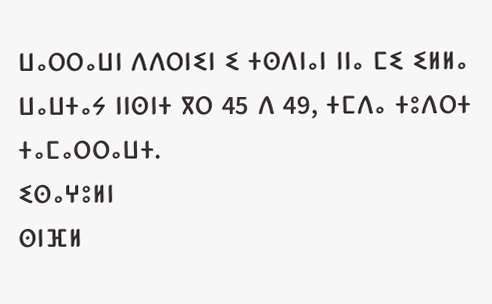ⵡⴰⵔⵔⴰⵡⵏ ⴷⴷⵔⵏⵉⵏ ⵉ ⵜⵙⴷⵏⴰⵏ ⵏⵏⴰ ⵎⵉ ⵉⵍⵍⴰ ⵡⴰⵡⵜⴰⵢ ⵏⵏⵙⵏⵜ ⴳⵔ 45 ⴷ 49, ⵜⵎⴷⴰ ⵜⵓⴷⵔⵜ ⵜⴰⵎⴰⵔⵔⴰⵡⵜ.
ⵉⵙⴰⵖⵓⵍⵏ
ⵙⵏⴼⵍ